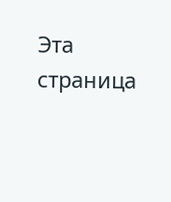Эта страница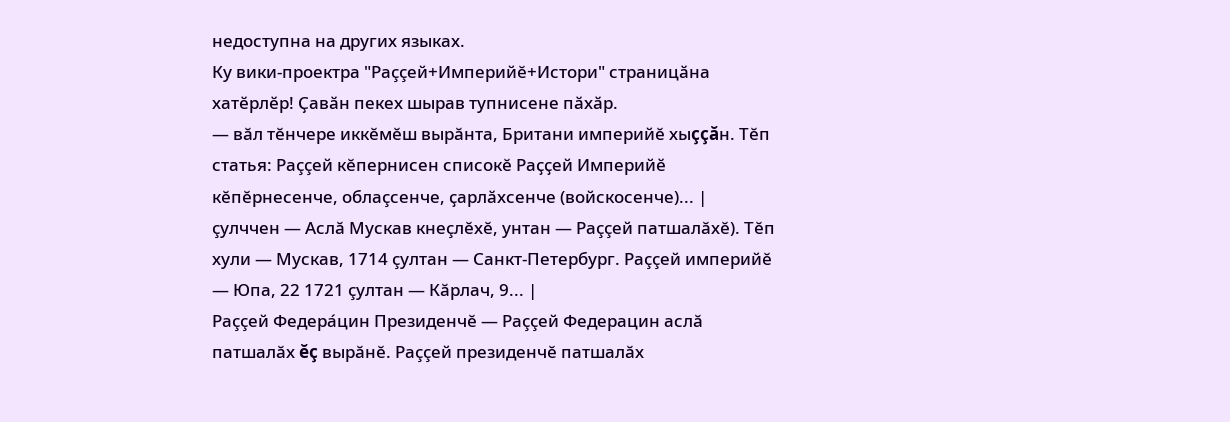недоступна на других языках.
Ку вики-проектра "Раççей+Империйĕ+Истори" страницӑна хатӗрлӗр! Ҫавӑн пекех шырав тупнисене пӑхӑр.
— вăл тĕнчере иккĕмĕш вырăнта, Британи империйĕ хыççăн. Тĕп статья: Раççей кĕпернисен списокĕ Раҫҫей Империйӗ кĕпĕрнесенче, облаçсенче, ҫарлӑхсенче (войскосенче)... |
çулччен — Аслă Мускав кнеçлĕхĕ, унтан — Раççей патшалăхĕ). Тĕп хули — Мускав, 1714 çултан — Санкт-Петербург. Раççей империйĕ — Юпа, 22 1721 çултан — Кăрлач, 9... |
Раççей Федера́цин Президенчĕ — Раççей Федерацин аслă патшалăх ĕç вырăнĕ. Раççей президенчĕ патшалăх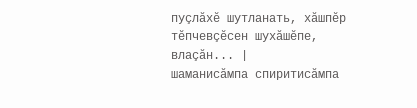пуçлăхĕ шутланать, хăшпĕр тĕпчевçĕсен шухăшĕпе, влаçăн... |
шаманисăмпа спиритисăмпа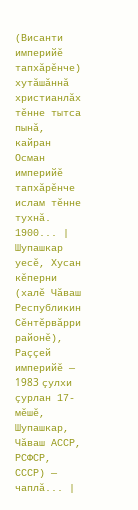(Висанти империйĕ тапхăрĕнче) хутăшăннă христианлăх тĕнне тытса пынă, кайран Осман империйĕ тапхăрĕнче ислам тĕнне тухнă. 1900... |
Шупашкар уесĕ, Хусан кĕперни (халĕ Чăваш Республикин Сĕнтĕрвăрри районĕ), Раççей империйĕ — 1983 çулхи çурлан 17-мĕшĕ, Шупашкар, Чăваш АССР, РСФСР, СССР) — чаплă... |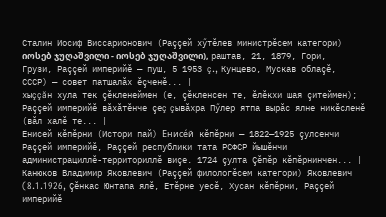Сталин Иосиф Виссарионович (Раççей хӳтĕлев министрĕсем категори) იოსებ ჯუღაშვილი - იოსებ ჯუღაშვილი), раштав, 21, 1879, Гори, Грузи, Раççей империйĕ — пуш, 5 1953 ç., Кунцево, Мускав облаçĕ, СССР) — совет патшалăх ĕçченĕ... |
хыççăн хула тек çĕкленеймен (е, çĕкленсен те, ĕлĕкхи шая çитеймен); Раççей империйĕ вăхăтĕнче çеç çывăхра Пӳлер ятпа вырăс ялне никĕсленĕ (вăл халĕ те... |
Енисей кĕпĕрни (Истори пай) Енисе́й кĕпĕрни — 1822—1925 çулсенчи Раççей империйĕ, Раççей республики тата РСФСР йышĕнчи администрациллĕ-территориллĕ виçе. 1724 çулта Çĕпĕр кĕпĕрнинчен... |
Канюков Владимир Яковлевич (Раççей филологĕсем категори) Яковлевич (8.1.1926, Çĕнкас Юнтапа ялĕ, Етĕрне уесĕ, Хусан кĕпĕрни, Раççей империйĕ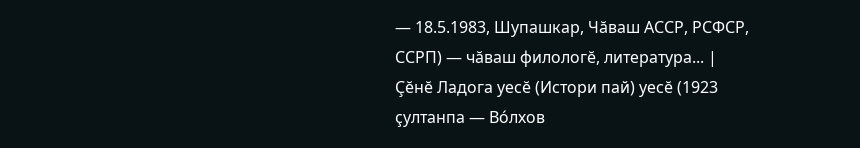— 18.5.1983, Шупашкар, Чăваш АССР, РСФСР, ССРП) — чăваш филологĕ, литература... |
Çĕнĕ Ладога уесĕ (Истори пай) уесĕ (1923 çултанпа — Во́лхов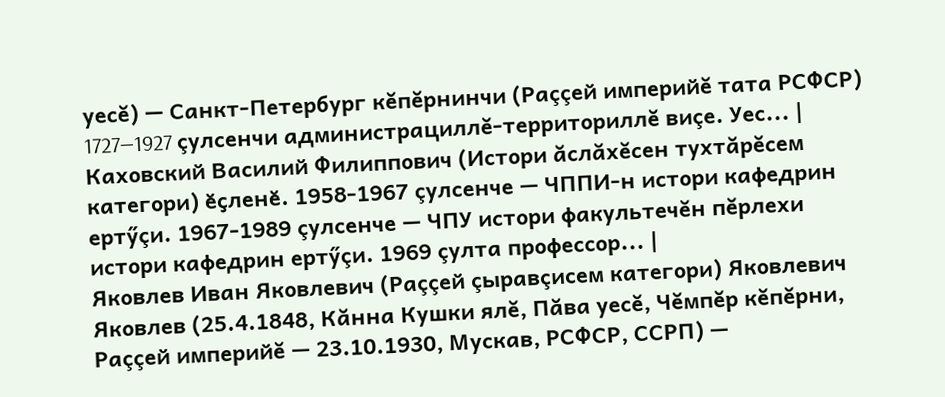уесĕ) — Санкт-Петербург кĕпĕрнинчи (Раççей империйĕ тата РСФСР) 1727—1927 çулсенчи администрациллĕ-территориллĕ виçе. Уес... |
Каховский Василий Филиппович (Истори ăслăхĕсен тухтăрĕсем категори) ӗҫленӗ. 1958-1967 çулсенче — ЧППИ-н истори кафедрин ертӳçи. 1967-1989 çулсенче — ЧПУ истори факультечĕн пĕрлехи истори кафедрин ертӳçи. 1969 çулта профессор... |
Яковлев Иван Яковлевич (Раççей çыравçисем категори) Яковлевич Яковлев (25.4.1848, Кăнна Кушки ялĕ, Пăва уесĕ, Чĕмпĕр кĕпĕрни, Раççей империйĕ — 23.10.1930, Мускав, РСФСР, ССРП) —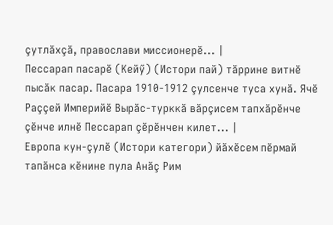çутлăхçă, православи миссионерĕ... |
Пессарап пасарĕ (Кейӳ) (Истори пай) тăррине витнĕ пысăк пасар. Пасара 1910-1912 çулсенче туса хунă. Ячĕ Раççей Империйĕ Вырăс-турккă вăрçисем тапхăрĕнче çĕнче илнĕ Пессарап çĕрĕнчен килет... |
Европа кун-çулĕ (Истори категори) йăхĕсем пĕрмай тапăнса кĕнине пула Анăç Рим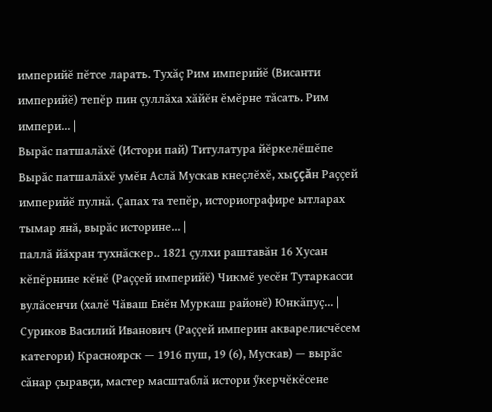империйĕ пĕтсе ларать. Тухăç Рим империйĕ (Висанти империйĕ) тепĕр пин çуллăха хăйĕн ĕмĕрне тăсать. Рим импери... |
Вырăс патшалăхĕ (Истори пай) Титулатура йĕркелĕшĕпе Вырăс патшалăхĕ умĕн Аслă Мускав кнеçлĕхĕ, хыççăн Раççей империйĕ пулнă. Çапах та тепĕр, историографире ытларах тымар янă, вырăс историне... |
паллă йăхран тухнăскер.. 1821 çулхи раштавăн 16 Хусан кĕпĕрнине кĕнĕ (Раççей империйĕ) Чикмĕ уесĕн Тутаркасси вулăсенчи (халĕ Чăваш Енĕн Муркаш районĕ) Юнкăпуç... |
Суриков Василий Иванович (Раççей империн акварелисчĕсем категори) Красноярск — 1916 пуш, 19 (6), Мускав) — вырăс сăнар çыравçи, мастер масштаблă истори ӳкерчĕкĕсене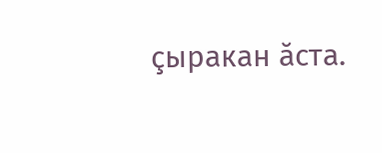çыракан ăста.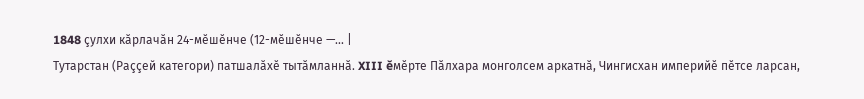1848 çулхи кăрлачăн 24-мĕшĕнче (12-мĕшĕнче —... |
Тутарстан (Раççей категори) патшалăхĕ тытăмланнă. XIII ĕмĕрте Пăлхара монголсем аркатнă, Чингисхан империйĕ пĕтсе ларсан,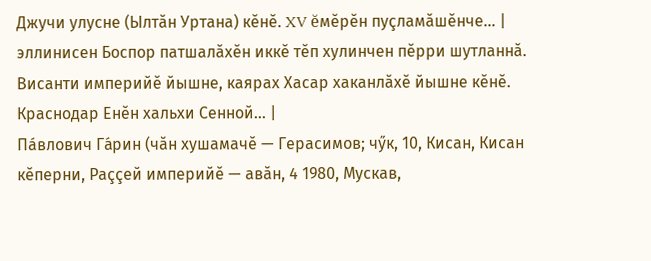Джучи улусне (Ылтăн Уртана) кĕнĕ. XV ĕмĕрĕн пуçламăшĕнче... |
эллинисен Боспор патшалăхĕн иккĕ тĕп хулинчен пĕрри шутланнă. Висанти империйĕ йышне, каярах Хасар хаканлăхĕ йышне кĕнĕ. Краснодар Енĕн хальхи Сенной... |
Па́влович Га́рин (чăн хушамачĕ — Герасимов; чӳк, 10, Кисан, Кисан кĕперни, Раççей империйĕ — авăн, 4 1980, Мускав,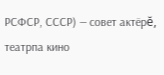РСФСР, СССР) — совет актёрĕ, театрпа кино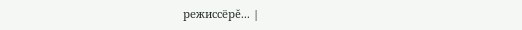режиссёрĕ... |